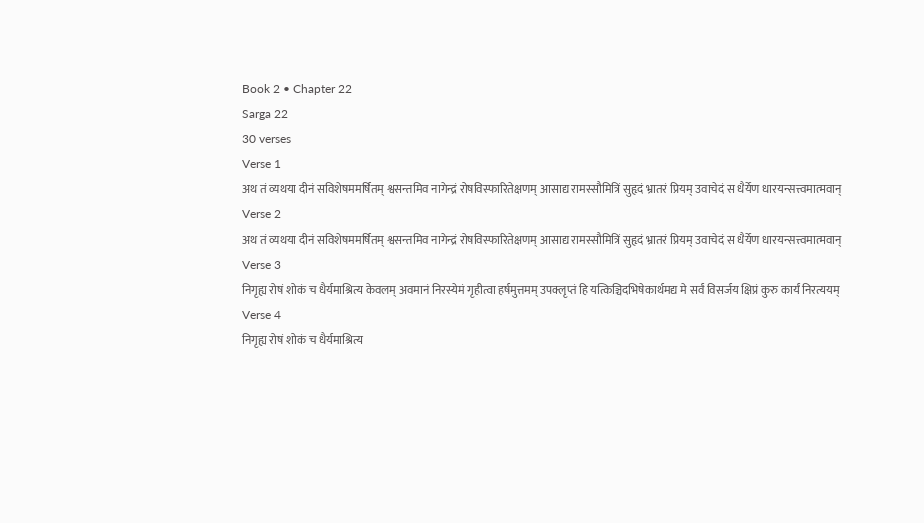Book 2 • Chapter 22
Sarga 22
30 verses
Verse 1
अथ तं व्यथया दीनं सविशेषममर्षितम् श्वसन्तमिव नागेन्द्रं रोषविस्फारितेक्षणम् आसाद्य रामस्सौमित्रिं सुहृदं भ्रातरं प्रियम् उवाचेदं स धैर्येण धारयन्सत्त्वमात्मवान्
Verse 2
अथ तं व्यथया दीनं सविशेषममर्षितम् श्वसन्तमिव नागेन्द्रं रोषविस्फारितेक्षणम् आसाद्य रामस्सौमित्रिं सुहृदं भ्रातरं प्रियम् उवाचेदं स धैर्येण धारयन्सत्त्वमात्मवान्
Verse 3
निगृह्य रोषं शोकं च धैर्यमाश्रित्य केवलम् अवमानं निरस्येमं गृहीत्वा हर्षमुत्तमम् उपक्लृप्तं हि यत्किञ्चिदभिषेकार्थमद्य मे सर्वं विसर्जय क्षिप्रं कुरु कार्यं निरत्ययम्
Verse 4
निगृह्य रोषं शोकं च धैर्यमाश्रित्य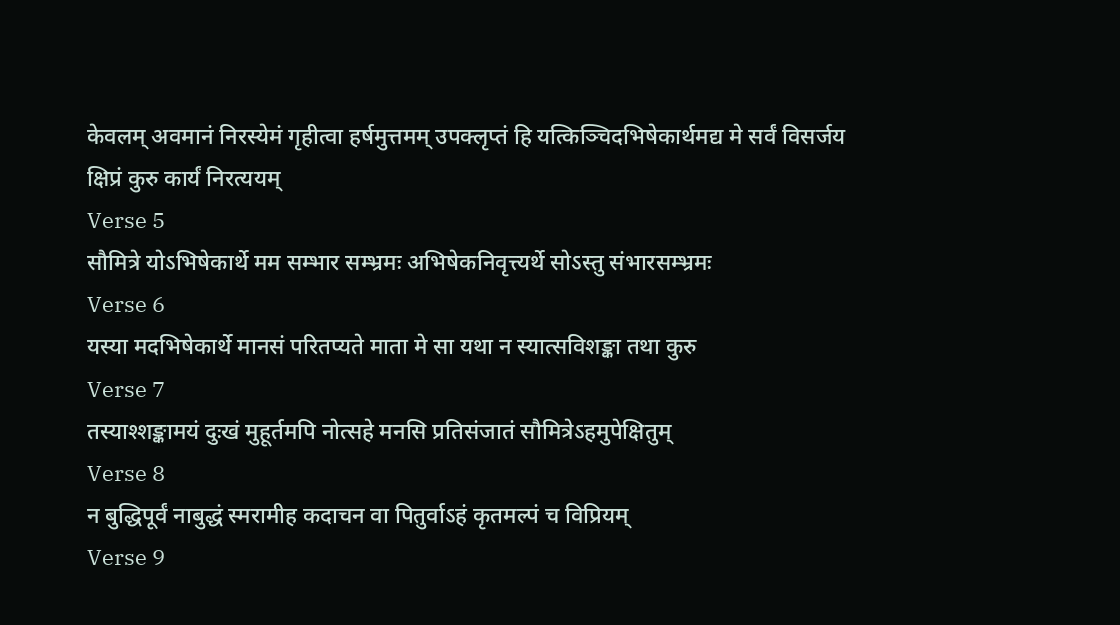केवलम् अवमानं निरस्येमं गृहीत्वा हर्षमुत्तमम् उपक्लृप्तं हि यत्किञ्चिदभिषेकार्थमद्य मे सर्वं विसर्जय क्षिप्रं कुरु कार्यं निरत्ययम्
Verse 5
सौमित्रे योऽभिषेकार्थे मम सम्भार सम्भ्रमः अभिषेकनिवृत्त्यर्थे सोऽस्तु संभारसम्भ्रमः
Verse 6
यस्या मदभिषेकार्थे मानसं परितप्यते माता मे सा यथा न स्यात्सविशङ्का तथा कुरु
Verse 7
तस्याश्शङ्कामयं दुःखं मुहूर्तमपि नोत्सहे मनसि प्रतिसंजातं सौमित्रेऽहमुपेक्षितुम्
Verse 8
न बुद्धिपूर्वं नाबुद्धं स्मरामीह कदाचन वा पितुर्वाऽहं कृतमल्पं च विप्रियम्
Verse 9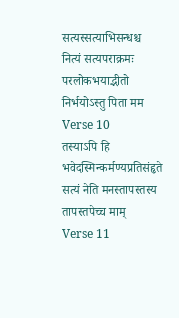सत्यस्सत्याभिसन्धश्च नित्यं सत्यपराक्रमः परलोकभयाद्भीतो निर्भयोऽस्तु पिता मम
Verse 10
तस्याऽपि हि भवेदस्मिन्कर्मण्यप्रतिसंहृते सत्यं नेति मनस्तापस्तस्य तापस्तपेच्च माम्
Verse 11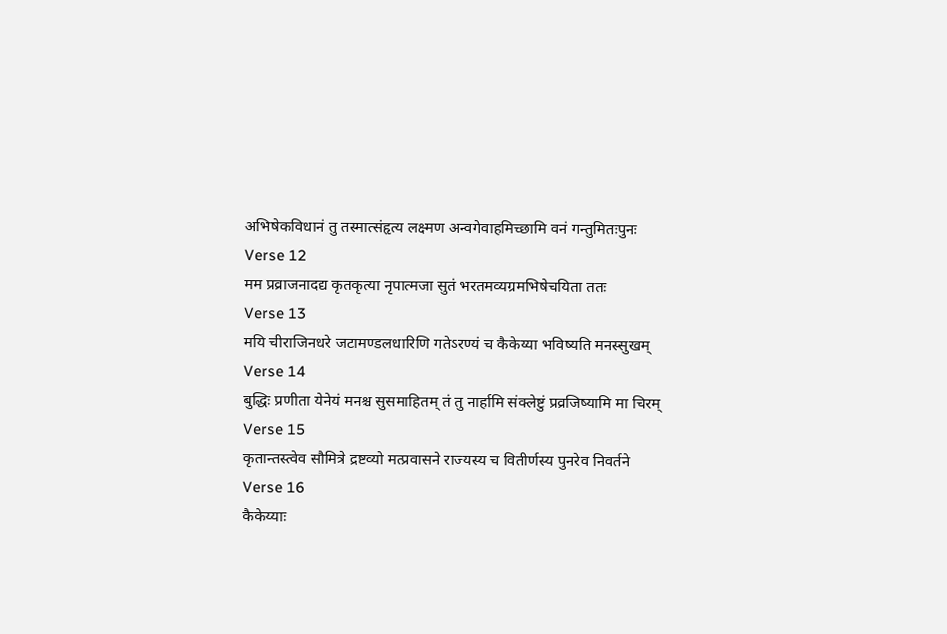अभिषेकविधानं तु तस्मात्संहृत्य लक्ष्मण अन्वगेवाहमिच्छामि वनं गन्तुमितःपुनः
Verse 12
मम प्रव्राजनादद्य कृतकृत्या नृपात्मजा सुतं भरतमव्यग्रमभिषेचयिता ततः
Verse 13
मयि चीराजिनधरे जटामण्डलधारिणि गतेऽरण्यं च कैकेय्या भविष्यति मनस्सुखम्
Verse 14
बुद्धिः प्रणीता येनेयं मनश्च सुसमाहितम् तं तु नार्हामि संक्लेष्टुं प्रव्रजिष्यामि मा चिरम्
Verse 15
कृतान्तस्त्वेव सौमित्रे द्रष्टव्यो मत्प्रवासने राज्यस्य च वितीर्णस्य पुनरेव निवर्तने
Verse 16
कैकेय्याः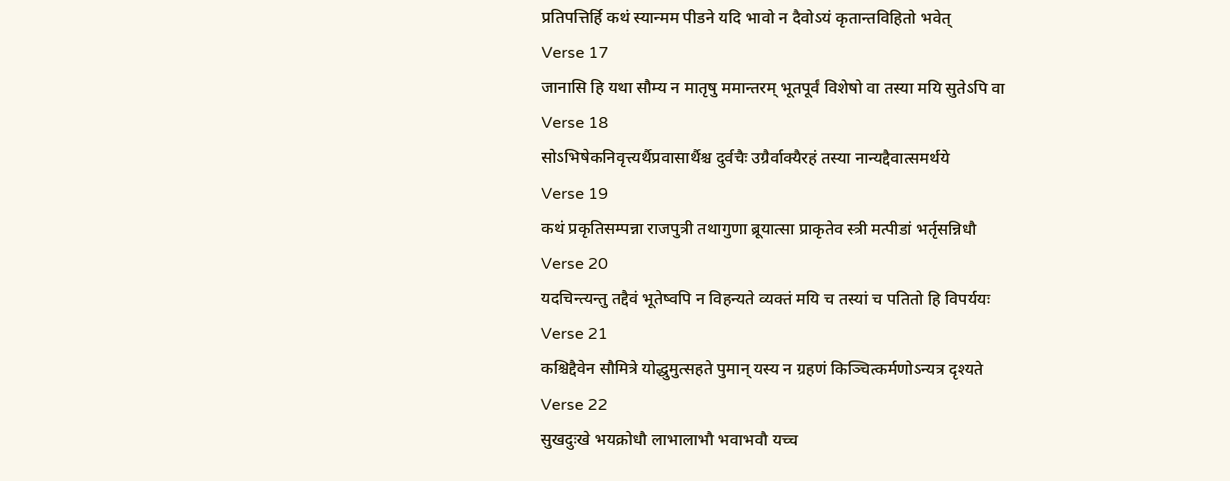प्रतिपत्तिर्हि कथं स्यान्मम पीडने यदि भावो न दैवोऽयं कृतान्तविहितो भवेत्
Verse 17
जानासि हि यथा सौम्य न मातृषु ममान्तरम् भूतपूर्वं विशेषो वा तस्या मयि सुतेऽपि वा
Verse 18
सोऽभिषेकनिवृत्त्यर्थैप्रवासार्थैश्च दुर्वचैः उग्रैर्वाक्यैरहं तस्या नान्यद्दैवात्समर्थये
Verse 19
कथं प्रकृतिसम्पन्ना राजपुत्री तथागुणा ब्रूयात्सा प्राकृतेव स्त्री मत्पीडां भर्तृसन्निधौ
Verse 20
यदचिन्त्यन्तु तद्दैवं भूतेष्वपि न विहन्यते व्यक्तं मयि च तस्यां च पतितो हि विपर्ययः
Verse 21
कश्चिद्दैवेन सौमित्रे योद्धुमुत्सहते पुमान् यस्य न ग्रहणं किञ्चित्कर्मणोऽन्यत्र दृश्यते
Verse 22
सुखदुःखे भयक्रोधौ लाभालाभौ भवाभवौ यच्च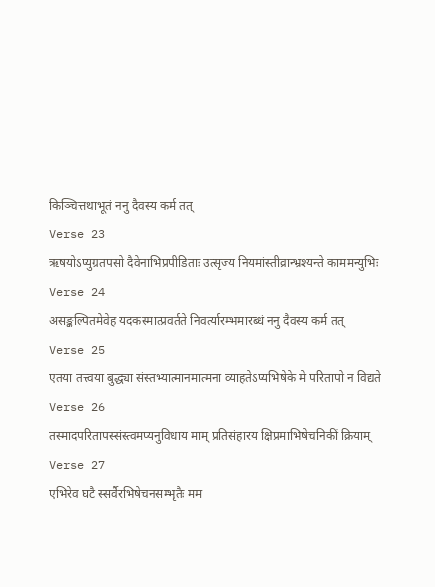किञ्चित्तथाभूतं ननु दैवस्य कर्म तत्
Verse 23
ऋषयोऽप्युग्रतपसो दैवेनाभिप्रपीडिताः उत्सृज्य नियमांस्तीव्रान्भ्रश्यन्ते काममन्युभिः
Verse 24
असङ्कल्पितमेवेह यदकस्मात्प्रवर्तते निवर्त्यारम्भमारब्धं ननु दैवस्य कर्म तत्
Verse 25
एतया तत्त्वया बुद्ध्या संस्तभ्यात्मानमात्मना व्याहतेऽप्यभिषेके मे परितापो न विद्यते
Verse 26
तस्मादपरितापस्संस्त्वमप्यनुविधाय माम् प्रतिसंहारय क्षिप्रमाभिषेचनिकीं क्रियाम्
Verse 27
एभिरेव घटै स्सर्वैरभिषेचनसम्भृतैः मम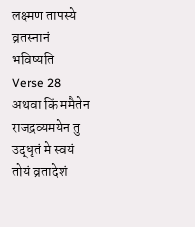लक्ष्मण तापस्ये व्रतस्नानं भविष्यति
Verse 28
अथवा किं ममैतेन राजद्रव्यमयेन तु उद्धृतं मे स्वयं तोयं व्रतादेशं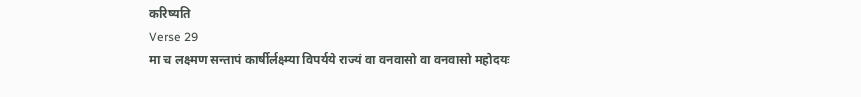करिष्यति
Verse 29
मा च लक्ष्मण सन्तापं कार्षीर्लक्ष्म्या विपर्यये राज्यं वा वनवासो वा वनवासो महोदयः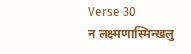Verse 30
न लक्ष्मणास्मिन्खलु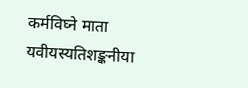कर्मविघ्ने माता यवीयस्यतिशङ्कनीया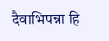दैवाभिपन्ना हि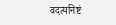वदत्यनिष्टं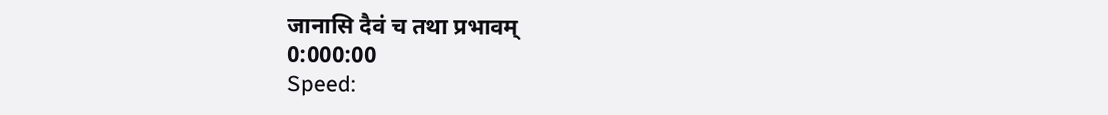जानासि दैवं च तथा प्रभावम्
0:000:00
Speed: